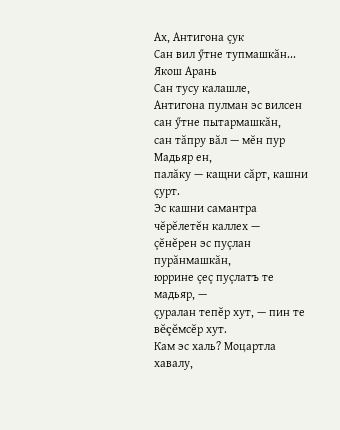Ах, Антигона çук
Сан вил ӳтне тупмашкăн...
Якош Арань
Сан тусу калашле,
Антигона пулман эс вилсен
сан ӳтне пытармашкăн,
сан тăпру вăл — мĕн пур Мадьяр ен,
палăку — кащни сăрт, кашни çурт.
Эс кашни самантра
чĕрĕлетĕн каллех —
çĕнĕрен эс пуçлан пурăнмашкăн,
юррине çеç пуçлатъ те мадьяр, —
çуралан тепĕр хут, — пин те вĕçĕмсĕр хут.
Кам эс халь? Моцартла хавалу,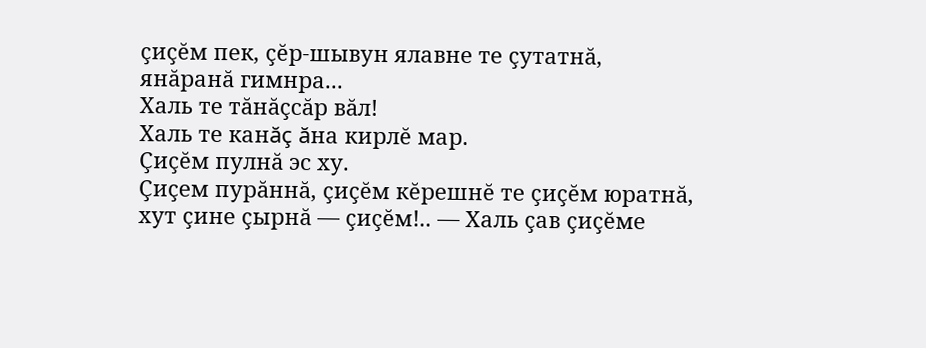çиçĕм пек, çĕр-шывун ялавне те çутатнă,
янăранă гимнра...
Халь те тăнăçсăр вăл!
Халь те канăç ăна кирлĕ мар.
Çиçĕм пулнă эс ху.
Çиçем пурăннă, çиçĕм кĕрешнĕ те çиçĕм юратнă,
хут çине çырнă — çиçĕм!.. — Халь çав çиçĕме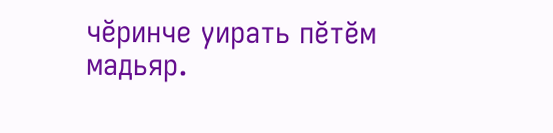чĕринче уирать пĕтĕм мадьяр.